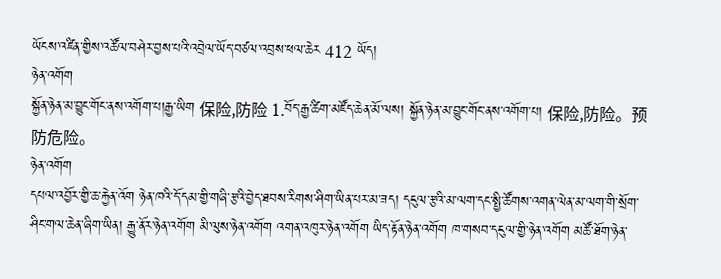ཡོངས་འཛིན་གྱིས་འཚོལ་བཤེར་བྱས་པའི་འབྲེལ་ཡོད་བཙལ་འབྲས་ཕལ་ཆེར 412 ཡོད།
ཉེན་འགོག
སྐྱོན་ཉེན་མ་བྱུང་གོང་ནས་འགོག་པ།རྒྱ་ཡིག 保险,防险 1.བོད་རྒྱ་ཚིག་མཛོད་ཆེན་མོ་ལས། སྐྱོན་ཉེན་མ་བྱུང་གོང་ནས་འགོག་པ། 保险,防险。预防危险。
ཉེན་འགོག
དཔལ་འབྱོར་གྱི་ཆ་རྐྱེན་འོག ཉེན་ཁའི་དོ་དམ་གྱི་གཞི་རྩའི་བྱེད་ཐབས་རིགས་ཤིག་ཡིན་པར་མ་ཟད། དངུལ་རྩའི་མ་ལག་དང་སྤྱི་ཚོགས་འགན་ལེན་མ་ལག་གི་སྲོག་ཤིང་གལ་ཆེན་ཞིག་ཡིན། རྒྱུ་ནོར་ཉེན་འགོག མི་ལུས་ཉེན་འགོག འགན་འཁུར་ཉེན་འགོག ཡིད་རྟོན་ཉེན་འགོག ཁ་གསབ་དངུལ་གྱི་ཉེན་འགོག མཚོ་ཐོག་ཉེན་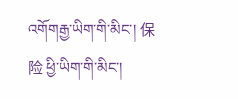འགོགརྒྱ་ཡིག་གི་མིང་། 保险 ཕྱི་ཡིག་གི་མིང་།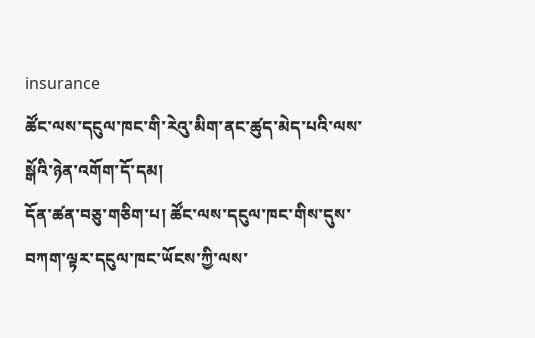insurance
ཚོང་ལས་དངུལ་ཁང་གི་རེའུ་མིག་ནང་ཚུད་མེད་པའི་ལས་སྒོའི་ཉེན་འགོག་དོ་དམ།
དོན་ཚན་བཅུ་གཅིག་པ། ཚོང་ལས་དངུལ་ཁང་གིས་དུས་བཀག་ལྟར་དངུལ་ཁང་ཡོངས་ཀྱི་ལས་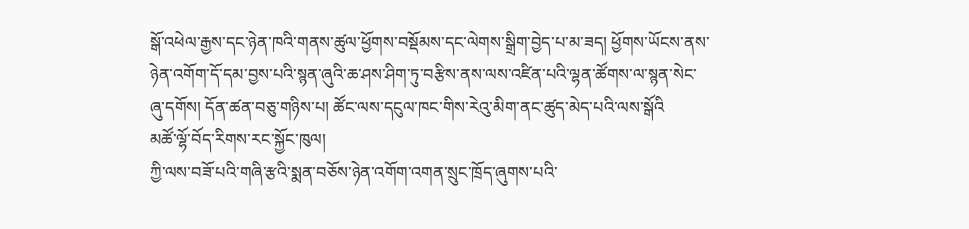སྒོ་འཕེལ་རྒྱས་དང་ཉེན་ཁའི་གནས་ཚུལ་ཕྱོགས་བསྡོམས་དང་ལེགས་སྒྲིག་བྱེད་པ་མ་ཟད། ཕྱོགས་ཡོངས་ནས་ཉེན་འགོག་དོ་དམ་བྱས་པའི་སྙན་ཞུའི་ཆ་ཤས་ཤིག་ཏུ་བརྩིས་ནས་ལས་འཛིན་པའི་ལྷན་ཚོགས་ལ་སྙན་སེང་ཞུ་དགོས། དོན་ཚན་བཅུ་གཉིས་པ། ཚོང་ལས་དངུལ་ཁང་གིས་རེའུ་མིག་ནང་ཚུད་མེད་པའི་ལས་སྒོའི
མཚོ་ལྷོ་བོད་རིགས་རང་སྐྱོང་ཁུལ།
ཀྱི་ལས་བཟོ་པའི་གཞི་རྩའི་སྨན་བཅོས་ཉེན་འགོག་འགན་སྲུང་ཁྲོད་ཞུགས་པའི་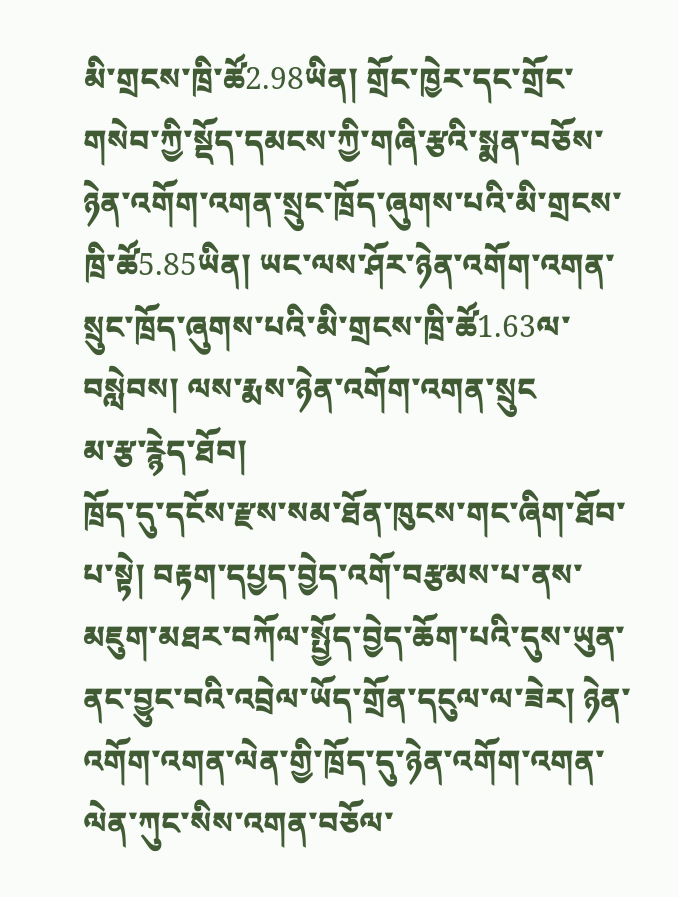མི་གྲངས་ཁྲི་ཚོ2.98ཡིན། གྲོང་ཁྱེར་དང་གྲོང་གསེབ་ཀྱི་སྡོད་དམངས་ཀྱི་གཞི་རྩའི་སྨན་བཅོས་ཉེན་འགོག་འགན་སྲུང་ཁྲོད་ཞུགས་པའི་མི་གྲངས་ཁྲི་ཚོ5.85ཡིན། ཡང་ལས་ཤོར་ཉེན་འགོག་འགན་སྲུང་ཁྲོད་ཞུགས་པའི་མི་གྲངས་ཁྲི་ཚོ1.63ལ་བསླེབས། ལས་རྨས་ཉེན་འགོག་འགན་སྲུང
མ་རྩ་རྙེད་ཐོབ།
ཁྲོད་དུ་དངོས་རྫས་སམ་ཐོན་ཁུངས་གང་ཞིག་ཐོབ་པ་སྟེ། བརྟག་དཔྱད་བྱེད་འགོ་བརྩམས་པ་ནས་མཇུག་མཐར་བཀོལ་སྤྱོད་བྱེད་ཆོག་པའི་དུས་ཡུན་ནང་བྱུང་བའི་འབྲེལ་ཡོད་གྲོན་དངུལ་ལ་ཟེར། ཉེན་འགོག་འགན་ལེན་གྱི་ཁྲོད་དུ་ཉེན་འགོག་འགན་ལེན་ཀུང་སིས་འགན་བཅོལ་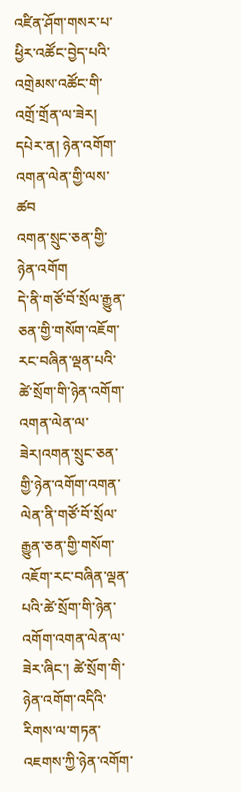འཛིན་ཤོག་གསར་པ་ཕྱིར་འཚོང་བྱེད་པའི་འགྲེམས་འཚོང་གི་འགྲོ་གྲོན་ལ་ཟེར། དཔེར་ན། ཉེན་འགོག་འགན་ལེན་གྱི་ལས་ཚབ
འགན་སྲུང་ཅན་གྱི་ཉེན་འགོག
དེ་ནི་གཙོ་བོ་སྲོལ་རྒྱུན་ཅན་གྱི་གསོག་འཇོག་རང་བཞིན་ལྡན་པའི་ཚེ་སྲོག་གི་ཉེན་འགོག་འགན་ལེན་ལ་ཟེར།འགན་སྲུང་ཅན་གྱི་ཉེན་འགོག་འགན་ལེན་ནི་གཙོ་བོ་སྲོལ་རྒྱུན་ཅན་གྱི་གསོག་འཇོག་རང་བཞིན་ལྡན་པའི་ཚེ་སྲོག་གི་ཉེན་འགོག་འགན་ལེན་ལ་ཟེར་ཞིང་། ཚེ་སྲོག་གི་ཉེན་འགོག་འདིའི་རིགས་ལ་གཏན་འཇགས་ཀྱི་ཉེན་འགོག་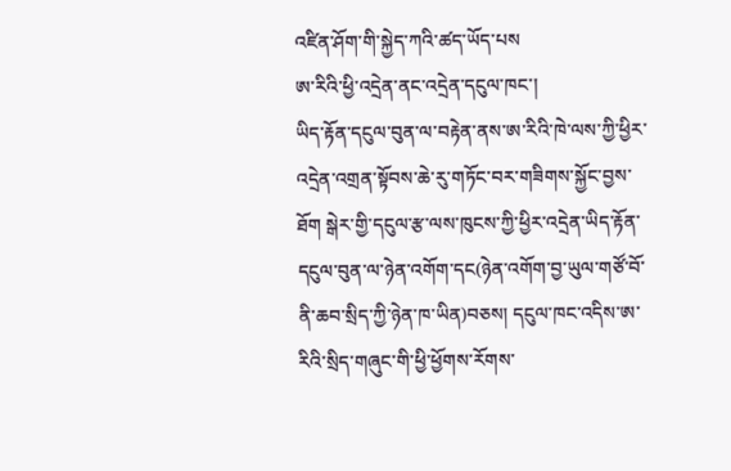འཛིན་ཤོག་གི་སྐྱེད་ཀའི་ཚད་ཡོད་པས
ཨ་རིའི་ཕྱི་འདྲེན་ནང་འདྲེན་དངུལ་ཁང་།
ཡིད་རྟོན་དངུལ་བུན་ལ་བརྟེན་ནས་ཨ་རིའི་ཁེ་ལས་ཀྱི་ཕྱིར་འདྲེན་འགྲན་སྟོབས་ཆེ་རུ་གཏོང་བར་གཟིགས་སྐྱོང་བྱས་ཐོག སྒེར་གྱི་དངུལ་རྩ་ལས་ཁུངས་ཀྱི་ཕྱིར་འདྲེན་ཡིད་རྟོན་དངུལ་བུན་ལ་ཉེན་འགོག་དང(ཉེན་འགོག་བྱ་ཡུལ་གཙོ་བོ་ནི་ཆབ་སྲིད་ཀྱི་ཉེན་ཁ་ཡིན)བཅས། དངུལ་ཁང་འདིས་ཨ་རིའི་སྲིད་གཞུང་གི་ཕྱི་ཕྱོགས་རོགས་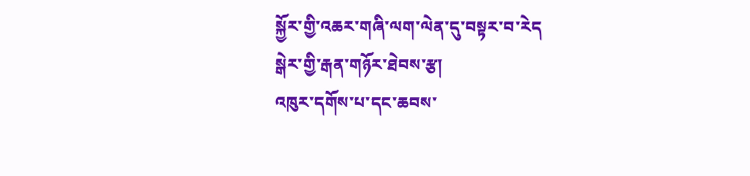སྐྱོར་གྱི་འཆར་གཞི་ལག་ལེན་དུ་བསྟར་བ་རེད
སྒེར་གྱི་རྒན་གཉོར་ཐེབས་རྩ།
འཁུར་དགོས་པ་དང་ཆབས་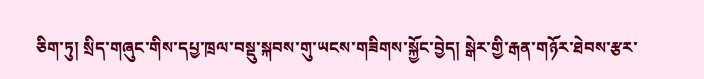ཅིག་ཏུ། སྲིད་གཞུང་གིས་དཔྱ་ཁྲལ་བསྡུ་སྐབས་གུ་ཡངས་གཟིགས་སྐྱོང་བྱེད། སྒེར་གྱི་རྒན་གཉོར་ཐེབས་རྩར་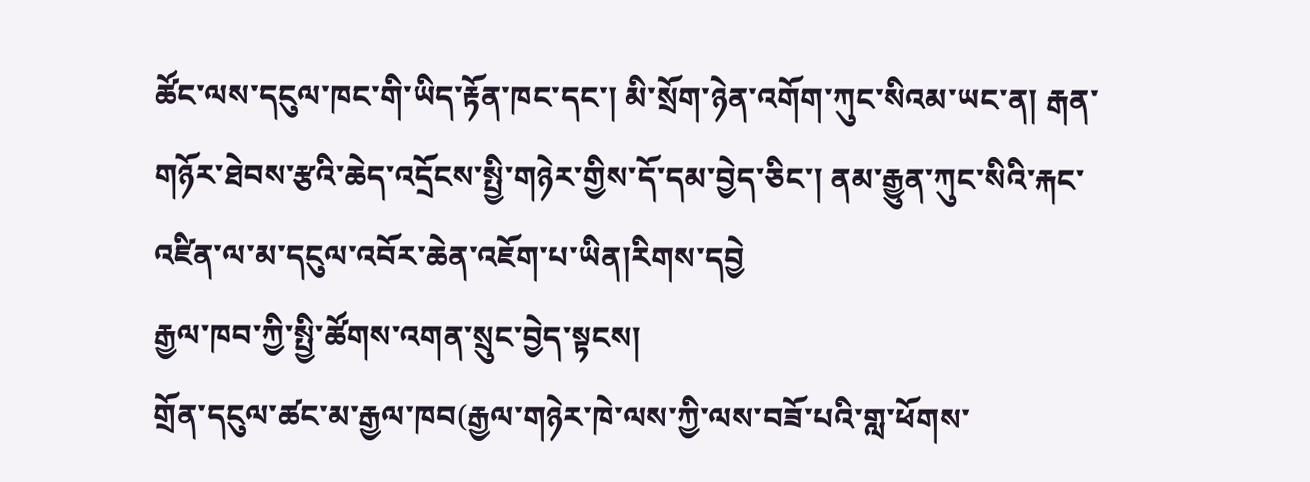ཚོང་ལས་དངུལ་ཁང་གི་ཡིད་རྟོན་ཁང་དང་། མི་སྲོག་ཉེན་འགོག་ཀུང་སིའམ་ཡང་ན། རྒན་གཉོར་ཐེབས་རྩའི་ཆེད་འདྲོངས་སྤྱི་གཉེར་གྱིས་དོ་དམ་བྱེད་ཅིང་། ནམ་རྒྱུན་ཀུང་སིའི་རྐང་འཛིན་ལ་མ་དངུལ་འབོར་ཆེན་འཇོག་པ་ཡིན།རིགས་དབྱེ
རྒྱལ་ཁབ་ཀྱི་སྤྱི་ཚོགས་འགན་སྲུང་བྱེད་སྟངས།
གྲོན་དངུལ་ཚང་མ་རྒྱལ་ཁབ(རྒྱལ་གཉེར་ཁེ་ལས་ཀྱི་ལས་བཟོ་པའི་གླ་ཕོགས་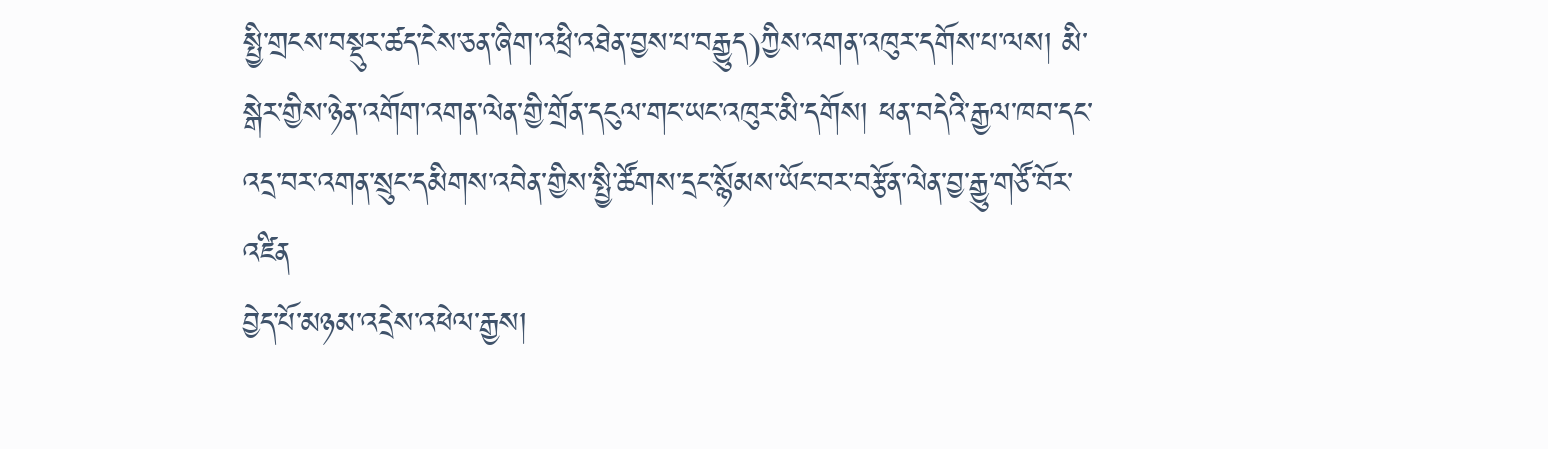སྤྱི་གྲངས་བསྡུར་ཚད་ངེས་ཅན་ཞིག་འཕྲི་འཐེན་བྱས་པ་བརྒྱུད)ཀྱིས་འགན་འཁུར་དགོས་པ་ལས། མི་སྒེར་གྱིས་ཉེན་འགོག་འགན་ལེན་གྱི་གྲོན་དངུལ་གང་ཡང་འཁུར་མི་དགོས། ཕན་བདེའི་རྒྱལ་ཁབ་དང་འདྲ་བར་འགན་སྲུང་དམིགས་འབེན་གྱིས་སྤྱི་ཚོགས་དྲང་སྙོམས་ཡོང་བར་བརྩོན་ལེན་བྱ་རྒྱུ་གཙོ་བོར་འཛིན
བྱེད་པོ་མཉམ་འདྲེས་འཕེལ་རྒྱས།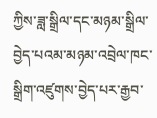ཀྱིས་ཟླ་སྒྲིལ་དང་མཉམ་སྒྲིལ་བྱེད་པའམ་མཉམ་འབྲེལ་ཁང་སྒྲིག་འཛུགས་བྱེད་པར་རྒྱབ་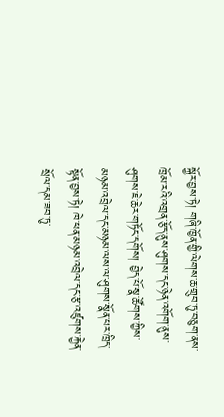སྐྱོར་བྱས་ཏེ། གཞི་ཁྱོན་གྱི་ལེགས་ཆ་གྲུབ་ཏུ་བཅུག་ནས་ཁྲོམ་རའི་འགྲན་རྩོད་ནུས་ཤུགས་དང་ཉེན་འགོག་ནུས་ཤུགས་ཇེ་ཆེར་གཏོང་དགོས། བྱེད་པོ་སྣ་ཚོགས་ཀྱིས་མཉམ་འབྲེལ་དང་མཉམ་ལས་ལ་ཤུགས་སྣོན་པར་ཁྲིད་སྟོན་བྱས་ཏེ། ཁེ་ཕན་མཉམ་འབྲེལ་དང་རྩ་འཛུགས་རྐྱེན་སྲོལ་དམ་ཟབ་ཏུ་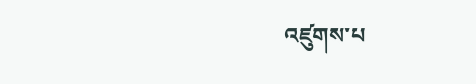འཛུགས་པ